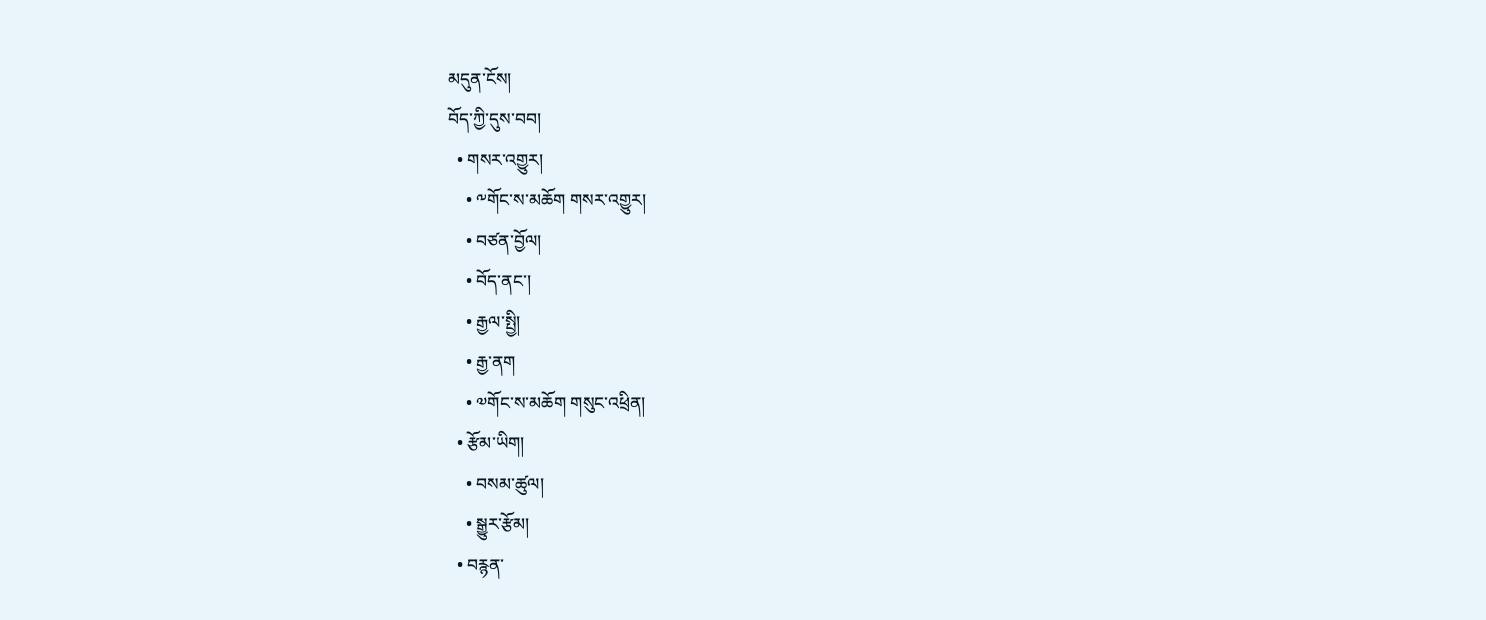མདུན་ངོས།
བོད་ཀྱི་དུས་བབ།
  • གསར་འགྱུར།
    • ༸གོང་ས་མཆོག གསར་འགྱུར།
    • བཙན་བྱོལ།
    • བོད་ནང་།
    • རྒྱལ་སྤྱི།
    • རྒྱ་ནག
    • ༧གོང་ས་མཆོག གསུང་འཕྲིན།
  • རྩོམ་ཡིག།
    • བསམ་ཚུལ།
    • སྒྱུར་རྩོམ།
  • བརྙན་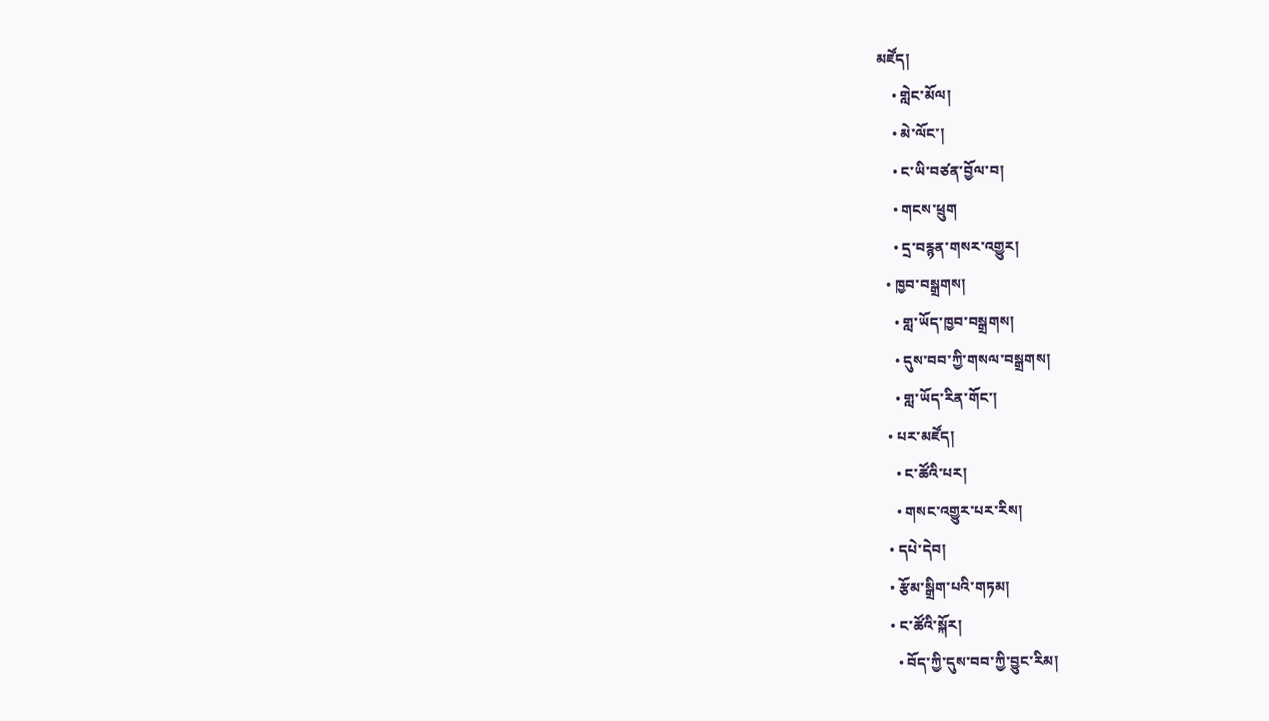མཛོད།
    • གླེང་མོལ།
    • མེ་ལོང་།
    • ང་ཡི་བཙན་བྱོལ་བ།
    • གངས་ཕྲུག
    • དྲ་བརྙན་གསར་འགྱུར།
  • ཁྱབ་བསྒྲགས།
    • གླ་ཡོད་ཁྱབ་བསྒྲགས།
    • དུས་བབ་ཀྱི་གསལ་བསྒྲགས།
    • གླ་ཡོད་རིན་གོང་།
  • པར་མཛོད།
    • ང་ཚོའི་པར།
    • གསང་འགྱུར་པར་རིས།
  • དཔེ་དེབ།
  • རྩོམ་སྒྲིག་པའི་གཏམ།
  • ང་ཚོའི་སྐོར།
    • བོད་ཀྱི་དུས་བབ་ཀྱི་བྱུང་རིམ།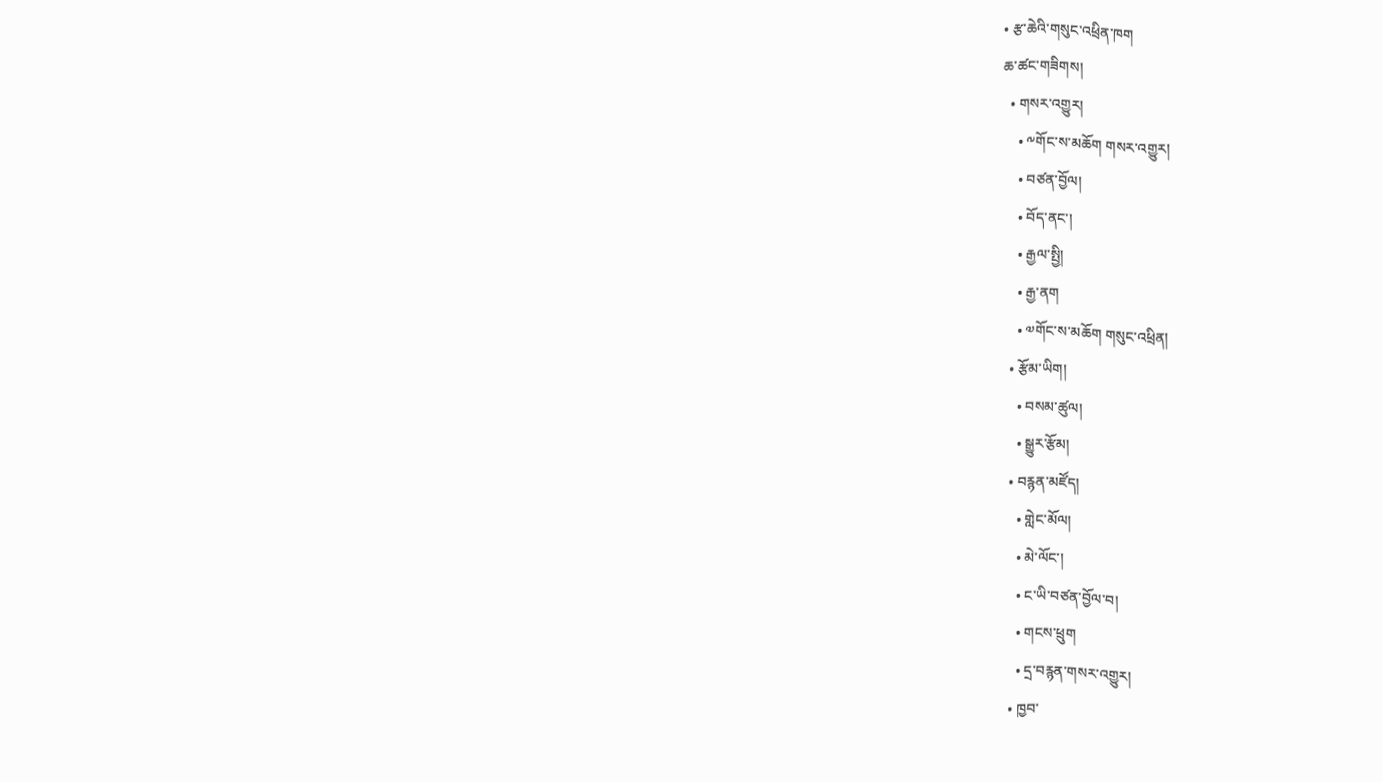• རྩ་ཆེའི་གསུང་འཕྲིན་ཁག
ཆ་ཚང་གཟིགས།
  • གསར་འགྱུར།
    • ༸གོང་ས་མཆོག གསར་འགྱུར།
    • བཙན་བྱོལ།
    • བོད་ནང་།
    • རྒྱལ་སྤྱི།
    • རྒྱ་ནག
    • ༧གོང་ས་མཆོག གསུང་འཕྲིན།
  • རྩོམ་ཡིག།
    • བསམ་ཚུལ།
    • སྒྱུར་རྩོམ།
  • བརྙན་མཛོད།
    • གླེང་མོལ།
    • མེ་ལོང་།
    • ང་ཡི་བཙན་བྱོལ་བ།
    • གངས་ཕྲུག
    • དྲ་བརྙན་གསར་འགྱུར།
  • ཁྱབ་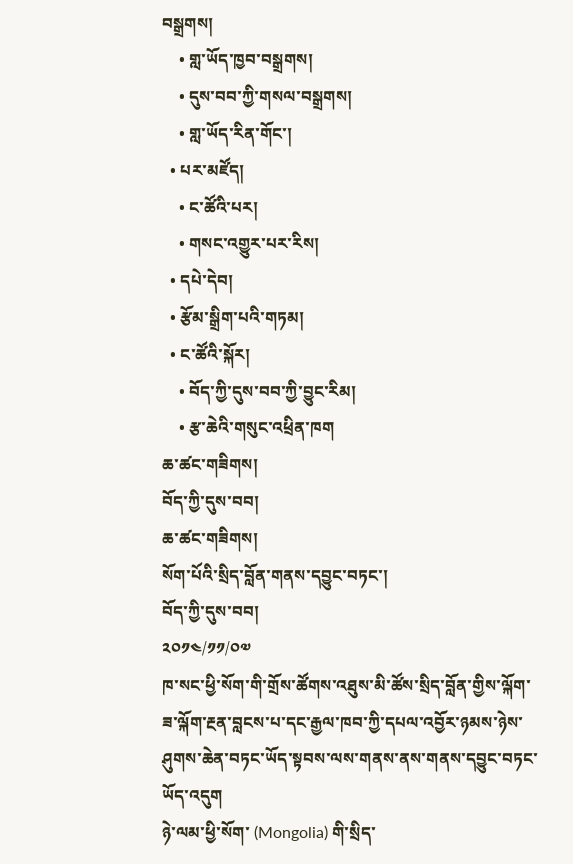བསྒྲགས།
    • གླ་ཡོད་ཁྱབ་བསྒྲགས།
    • དུས་བབ་ཀྱི་གསལ་བསྒྲགས།
    • གླ་ཡོད་རིན་གོང་།
  • པར་མཛོད།
    • ང་ཚོའི་པར།
    • གསང་འགྱུར་པར་རིས།
  • དཔེ་དེབ།
  • རྩོམ་སྒྲིག་པའི་གཏམ།
  • ང་ཚོའི་སྐོར།
    • བོད་ཀྱི་དུས་བབ་ཀྱི་བྱུང་རིམ།
    • རྩ་ཆེའི་གསུང་འཕྲིན་ཁག
ཆ་ཚང་གཟིགས།
བོད་ཀྱི་དུས་བབ།
ཆ་ཚང་གཟིགས།
སོག་པོའི་སྲིད་བློན་གནས་དབྱུང་བཏང་།
བོད་ཀྱི་དུས་བབ།
༢༠༡༤/༡༡/༠༧
ཁ་སང་ཕྱི་སོག་གི་གྲོས་ཚོགས་འཐུས་མི་ཚོས་སྲིད་བློན་གྱིས་ལྐོག་ཟ་ལྐོག་རྔན་བླངས་པ་དང་རྒྱལ་ཁབ་ཀྱི་དཔལ་འབྱོར་ཉམས་ཉེས་ཤུགས་ཆེན་བཏང་ཡོད་སྟབས་ལས་གནས་ནས་གནས་དབྱུང་བཏང་ཡོད་འདུག
ཉེ་ལམ་ཕྱི་སོག་ (Mongolia) གི་སྲིད་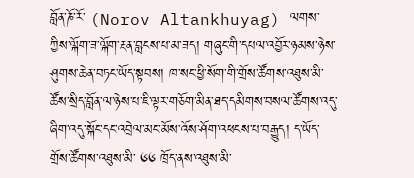བློན་ཎོ་རོ་ (Norov Altankhuyag) ལགས་ཀྱིས་ལྐོག་ཟ་ལྐོག་རྔན་བླངས་པ་མ་ཟད། གཞུང་གི་དཔལ་འབྱོར་ཉམས་ཉེས་ཤུགས་ཆེན་བཏང་ཡོད་སྟབས། ཁ་སང་ཕྱི་སོག་གི་གྲོས་ཚོགས་འཐུས་མི་ཚོས་སྲིད་བློན་ལ་ཉེས་པ་ཇི་ལྟར་གཅོག་མིན་ཐད་དམིགས་བསལ་ཚོགས་འདུ་ཞིག་འདུ་སྐོང་དང་འབྲེལ་མང་མོས་འོས་ཤོག་འཕངས་པ་བརྒྱུད། ད་ཡོད་གྲོས་ཚོགས་འཐུས་མི་ ༦༦ ཁྲོད་ནས་འཐུས་མི་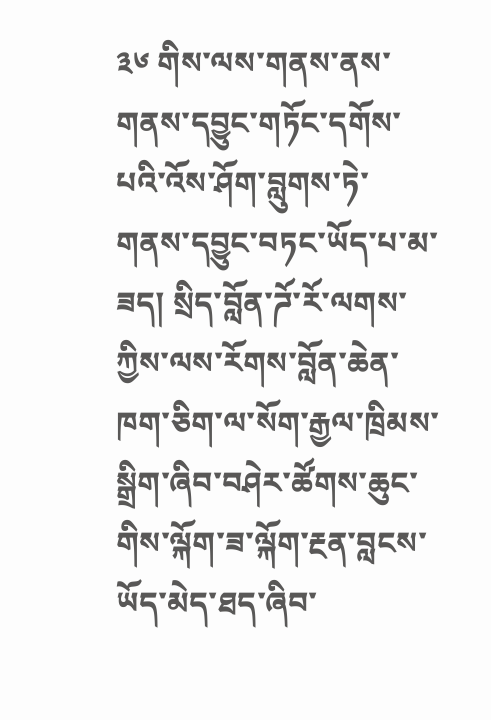༣༦ གིས་ལས་གནས་ནས་གནས་དབྱུང་གཏོང་དགོས་པའི་འོས་ཤོག་བླུགས་ཏེ་གནས་དབྱུང་བཏང་ཡོད་པ་མ་ཟད། སྲིད་བློན་ཌོ་རོ་ལགས་ཀྱིས་ལས་རོགས་བློན་ཆེན་ཁག་ཅིག་ལ་སོག་རྒྱལ་ཁྲིམས་སྒྲིག་ཞིབ་བཤེར་ཚོགས་ཆུང་གིས་ལྐོག་ཟ་ལྐོག་རྔན་བླངས་ཡོད་མེད་ཐད་ཞིབ་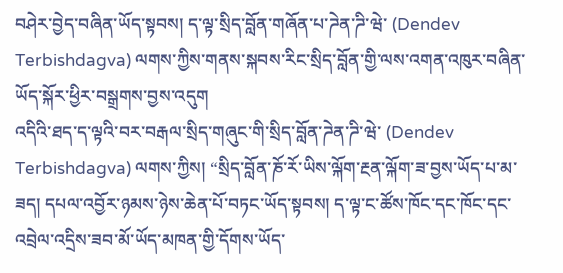བཤེར་བྱེད་བཞིན་ཡོད་སྟབས། ད་ལྟ་སྲིད་བློན་གཞོན་པ་ཌེན་ཌི་ཝེ་ (Dendev Terbishdagva) ལགས་ཀྱིས་གནས་སྐབས་རིང་སྲིད་བློན་གྱི་ལས་འགན་འཁུར་བཞིན་ཡོད་སྐོར་ཕྱིར་བསྒྲགས་བྱས་འདུག
འདིའི་ཐད་ད་ལྟའི་བར་བརྒལ་སྲིད་གཞུང་གི་སྲིད་བློན་ཌེན་ཌི་ཝེ་ (Dendev Terbishdagva) ལགས་ཀྱིས། “སྲིད་བློན་ཎོ་རོ་ཡིས་ལྐོག་རྔན་ལྐོག་ཟ་བྱས་ཡོད་པ་མ་ཟད། དཔལ་འབྱོར་ཉམས་ཉེས་ཆེན་པོ་བཏང་ཡོད་སྟབས། ད་ལྟ་ང་ཚོས་ཁོང་དང་ཁོང་དང་འབྲེལ་འདྲིས་ཟབ་མོ་ཡོད་མཁན་གྱི་དོགས་ཡོད་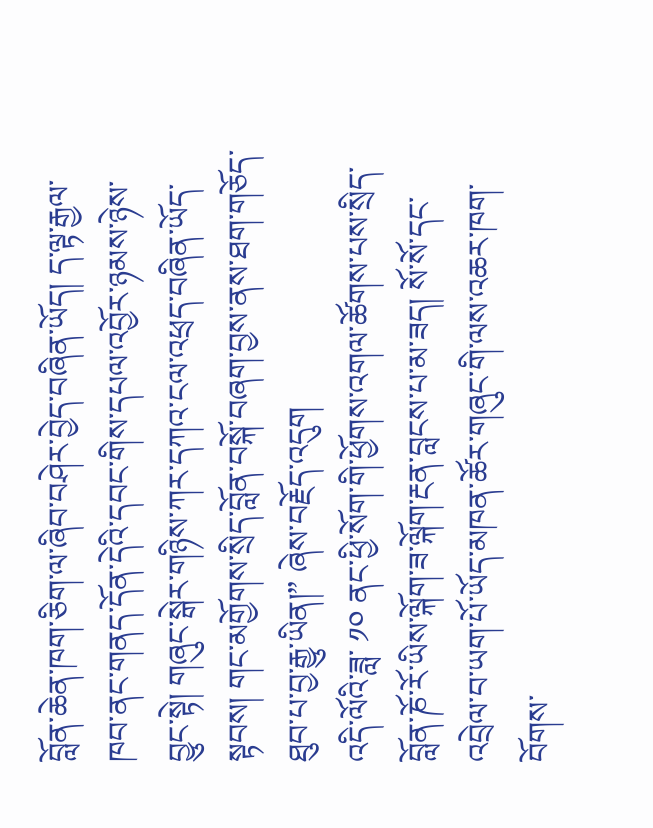བློན་ཆེན་ཁག་ཅིག་ལ་ཞིབ་བཤེར་བྱེད་བཞིན་ཡོད། ད་ལྟ་རྒྱལ་ཁབ་ནང་གནད་དོན་དེའི་དབང་གིས་དཔལ་འབྱོར་ཉམས་ཉེས་བྱུང་སྟེ། གཞུང་སྒེར་གཉིས་ཀར་དཀའ་ངལ་འཕྲད་བཞིན་ཡོད་སྟབས། གང་མགྱོགས་སྲིད་བློན་བསྐོ་བཞག་བྱས་ནས་ཐག་གཅོད་ཐུབ་པ་བྱ་རྒྱུ་ཡིན།” ཞེས་བརྗོད་འདུག
འདི་ལོའི་ཟླ་ ༡༠ ནང་ཕྱི་སོག་གི་ཕྱོགས་འགལ་ཚོགས་པས་སྲིད་བློན་ཎོ་རོ་ཡིས་ལྐོག་ཟ་ལྐོག་རྔན་བླངས་པ་མ་ཟད། སོ་སོ་དང་འབྲེལ་བ་ཡག་པོ་ཡོད་མཁན་ཚོར་གཞུང་གི་ལས་འཆར་ཁག་བོགས་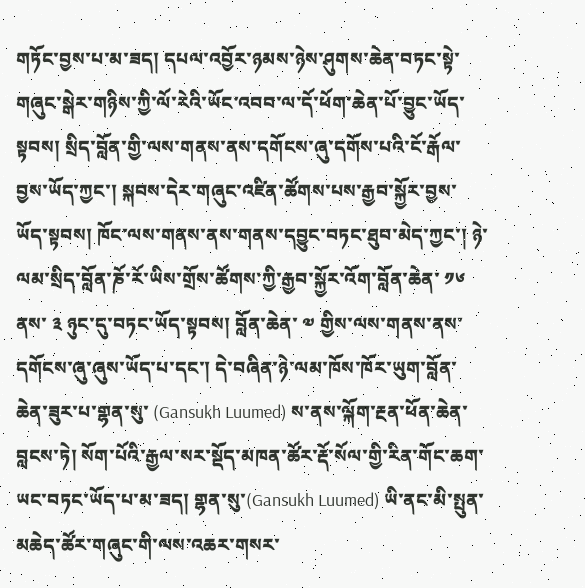གཏོང་བྱས་པ་མ་ཟད། དཔལ་འབྱོར་ཉམས་ཉེས་ཤུགས་ཆེན་བཏང་སྟེ་གཞུང་སྒེར་གཉིས་ཀྱི་ལོ་རེའི་ཡོང་འབབ་ལ་དོ་ཕོག་ཆེན་པོ་བྱུང་ཡོད་སྟབས། སྲིད་བློན་གྱི་ལས་གནས་ནས་དགོངས་ཞུ་དགོས་པའི་ངོ་རྒོལ་བྱས་ཡོད་ཀྱང་། སྐབས་དེར་གཞུང་འཛིན་ཚོགས་པས་རྒྱབ་སྐྱོར་བྱས་ཡོད་སྟབས། ཁོང་ལས་གནས་ནས་གནས་དབྱུང་བཏང་ཐུབ་མེད་ཀྱང་། ཉེ་ལམ་སྲིད་བློན་ཎོ་རོ་ཡིས་གྲོས་ཚོགས་ཀྱི་རྒྱབ་སྐྱོར་འོག་བློན་ཆེན་ ༡༦ ནས་ ༣ ཉུང་དུ་བཏང་ཡོད་སྟབས། བློན་ཆེན་ ༧ གྱིས་ལས་གནས་ནས་དགོངས་ཞུ་ཞུས་ཡོད་པ་དང་། དེ་བཞིན་ཉེ་ལམ་ཁོས་ཁོར་ཡུག་བློན་ཆེན་ཟུར་པ་གྷན་སུ་ (Gansukh Luumed) ས་ནས་ལྐོག་རྔན་ཕོན་ཆེན་བླངས་ཏེ། སོག་པོའི་རྒྱལ་སར་སྡོད་མཁན་ཚོར་རྡོ་སོལ་གྱི་རིན་གོང་ཆག་ཡང་བཏང་ཡོད་པ་མ་ཟད། གྷན་སུ་(Gansukh Luumed) ཡི་ནང་མི་སྤུན་མཆེད་ཚོར་གཞུང་གི་ལས་འཆར་གསར་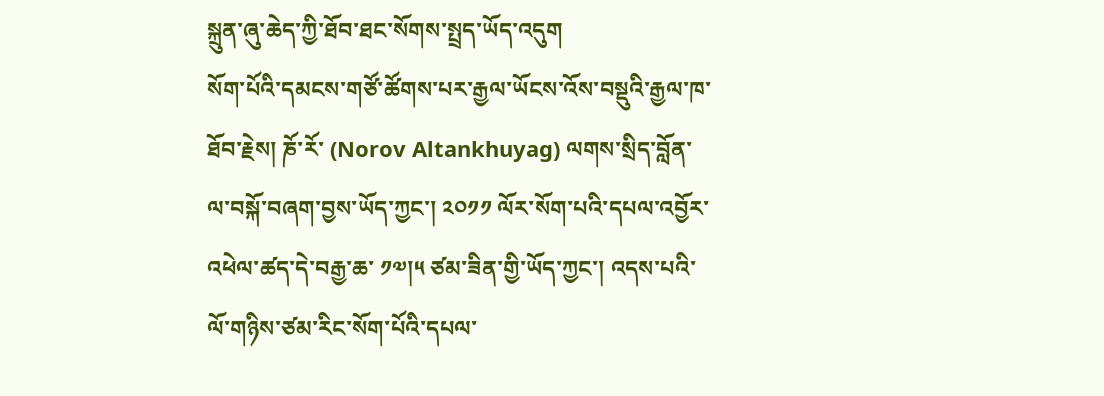སྐྲུན་ཞུ་ཆེད་ཀྱི་ཐོབ་ཐང་སོགས་སྤྲད་ཡོད་འདུག
སོག་པོའི་དམངས་གཙོ་ཚོགས་པར་རྒྱལ་ཡོངས་འོས་བསྡུའི་རྒྱལ་ཁ་ཐོབ་རྗེས། ཎོ་རོ་ (Norov Altankhuyag) ལགས་སྲིད་བློན་ལ་བསྐོ་བཞག་བྱས་ཡོད་ཀྱང་། ༢༠༡༡ ལོར་སོག་པའི་དཔལ་འབྱོར་འཕེལ་ཚད་དེ་བརྒྱ་ཆ་ ༡༧།༥ ཙམ་ཟིན་གྱི་ཡོད་ཀྱང་། འདས་པའི་ལོ་གཉིས་ཙམ་རིང་སོག་པོའི་དཔལ་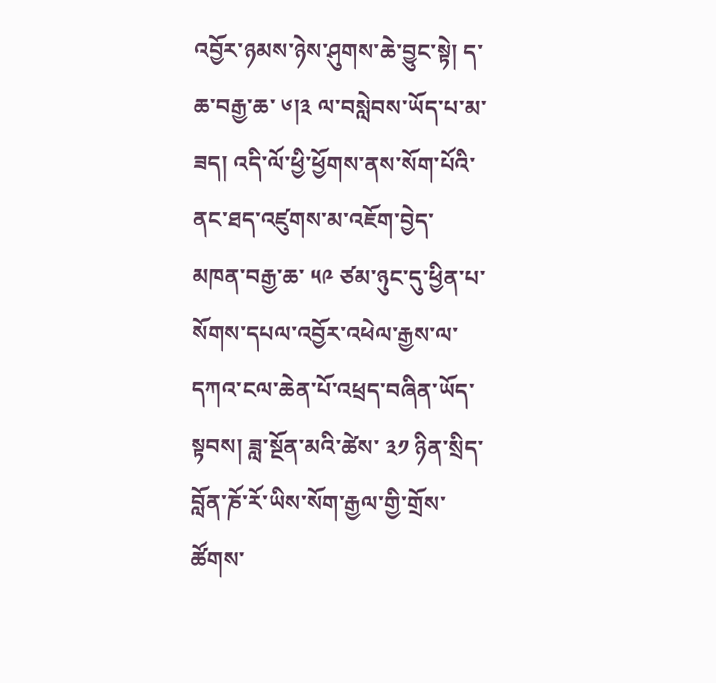འབྱོར་ཉམས་ཉེས་ཤུགས་ཆེ་བྱུང་སྟེ། ད་ཆ་བརྒྱ་ཆ་ ༦།༣ ལ་བསླེབས་ཡོད་པ་མ་ཟད། འདི་ལོ་ཕྱི་ཕྱོགས་ནས་སོག་པོའི་ནང་ཐད་འཛུགས་མ་འཇོག་བྱེད་མཁན་བརྒྱ་ཆ་ ༥༩ ཙམ་ཉུང་དུ་ཕྱིན་པ་སོགས་དཔལ་འབྱོར་འཕེལ་རྒྱས་ལ་དཀའ་ངལ་ཆེན་པོ་འཕྲད་བཞིན་ཡོད་སྟབས། ཟླ་སྔོན་མའི་ཚེས་ ༣༡ ཉིན་སྲིད་བློན་ཎོ་རོ་ཡིས་སོག་རྒྱལ་གྱི་གྲོས་ཚོགས་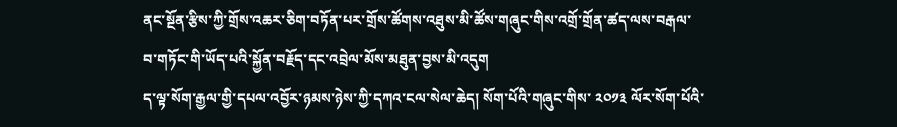ནང་སྔོན་རྩིས་ཀྱི་གྲོས་འཆར་ཅིག་བཏོན་པར་གྲོས་ཚོགས་འཐུས་མི་ཚོས་གཞུང་གིས་འགྲོ་གྲོན་ཚད་ལས་བརྒལ་བ་གཏོང་གི་ཡོད་པའི་སྐྱོན་བརྗོད་དང་འབྲེལ་མོས་མཐུན་བྱས་མི་འདུག
ད་ལྟ་སོག་རྒྱལ་གྱི་དཔལ་འབྱོར་ཉམས་ཉེས་ཀྱི་དཀའ་ངལ་སེལ་ཆེད། སོག་པོའི་གཞུང་གིས་ ༢༠༡༣ ལོར་སོག་པོའི་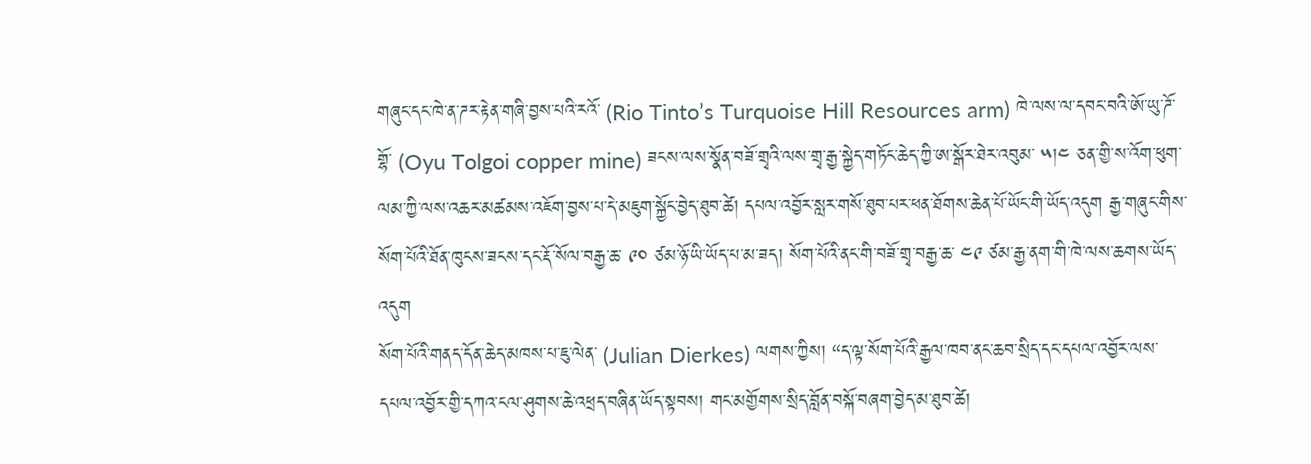གཞུང་དང་ཁེ་ན་ཌར་རྟེན་གཞི་བྱས་པའི་རའོ་ (Rio Tinto’s Turquoise Hill Resources arm) ཁེ་ལས་ལ་དབང་བའི་ཨོ་ཡུ་ཌོ་གྷོ་ (Oyu Tolgoi copper mine) ཟངས་ལས་སྣོན་བཟོ་གྲྭའི་ལས་གྲྭ་རྒྱ་སྐྱེད་གཏོང་ཆེད་ཀྱི་ཨ་སྒོར་ཐེར་འབུམ་ ༥།༤ ཅན་གྱི་ས་འོག་ཕུག་ལམ་ཀྱི་ལས་འཆར་མཚམས་འཇོག་བྱས་པ་དེ་མཇུག་སྐྱོང་བྱེད་ཐུབ་ཚེ། དཔལ་འབྱོར་སླར་གསོ་ཐུབ་པར་ཕན་ཐོགས་ཆེན་པོ་ཡོང་གི་ཡོད་འདུག རྒྱ་གཞུང་གིས་སོག་པོའི་ཐོན་ཁུངས་ཟངས་དང་རྡོ་སོལ་བརྒྱ་ཆ་ ༩༠ ཙམ་ཉོ་ཡི་ཡོད་པ་མ་ཟད། སོག་པོའི་ནང་གི་བཟོ་གྲྭ་བརྒྱ་ཆ་ ༤༩ ཙམ་རྒྱ་ནག་གི་ཁེ་ལས་ཆགས་ཡོད་འདུག
སོག་པོའི་གནད་དོན་ཆེད་མཁས་པ་ཇུ་ལེན་ (Julian Dierkes) ལགས་ཀྱིས། “ད་ལྟ་སོག་པོའི་རྒྱལ་ཁབ་ནང་ཆབ་སྲིད་དང་དཔལ་འབྱོར་ལས་དཔལ་འབྱོར་གྱི་དཀའ་ངལ་ཤུགས་ཆེ་འཕྲད་བཞིན་ཡོད་སྟབས། གང་མགྱོགས་སྲིད་བློན་བསྐོ་བཞག་བྱེད་མ་ཐུབ་ཚེ།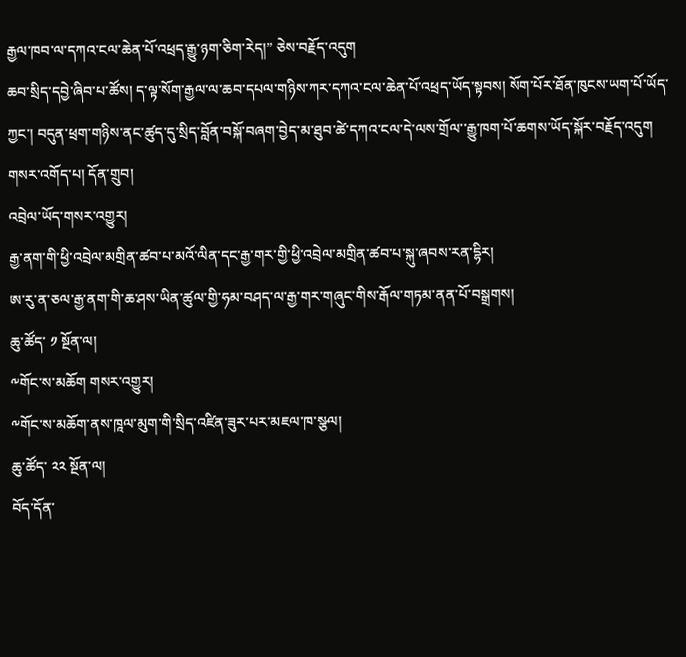རྒྱལ་ཁབ་ལ་དཀའ་ངལ་ཆེན་པོ་འཕྲད་རྒྱུ་ཉག་ཅིག་རེད།” ཅེས་བརྗོད་འདུག
ཆབ་སྲིད་དབྱེ་ཞིབ་པ་ཚོས། ད་ལྟ་སོག་རྒྱལ་ལ་ཆབ་དཔལ་གཉིས་ཀར་དཀའ་ངལ་ཆེན་པོ་འཕྲད་ཡོད་སྟབས། སོག་པོར་ཐོན་ཁུངས་ཡག་པོ་ཡོད་ཀྱང་། བདུན་ཕྲག་གཉིས་ནང་ཚུད་དུ་སྲིད་བློན་བསྐོ་བཞག་བྱེད་མ་ཐུབ་ཚེ་དཀའ་ངལ་དེ་ལས་གྲོལ་་རྒྱུ་ཁག་པོ་ཆགས་ཡོད་སྐོར་བརྗོད་འདུག
གསར་འགོད་པ། དོན་གྲུབ།
འབྲེལ་ཡོད་གསར་འགྱུར།
རྒྱ་ནག་གི་ཕྱི་འབྲེལ་མགྲིན་ཚབ་པ་མའོ་ལིན་དང་རྒྱ་གར་གྱི་ཕྱི་འབྲེལ་མགྲིན་ཚབ་པ་སྐུ་ཞབས་རན་དྷིར།
ཨ་རུ་ན་ཅལ་རྒྱ་ནག་གི་ཆ་ཤས་ཡིན་ཚུལ་གྱི་ཧམ་བཤད་ལ་རྒྱ་གར་གཞུང་གིས་རྒོལ་གཏམ་ནན་པོ་བསྒྲགས།
ཆུ་ཚོད་ ༡ སྔོན་ལ།
༸གོང་ས་མཆོག གསར་འགྱུར།
༸གོང་ས་མཆོག་ནས་ཁཱལ་མུག་གི་སྲིད་འཛིན་ཟུར་པར་མཇལ་ཁ་སྩལ།
ཆུ་ཚོད་ ༢༢ སྔོན་ལ།
བོད་དོན་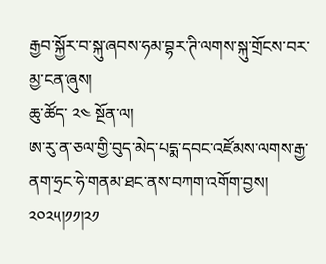རྒྱབ་སྐྱོར་བ་སྐུ་ཞབས་ཧམ་བྷར་ཊི་ལགས་སྐུ་གྲོངས་བར་མྱ་ངན་ཞུས།
ཆུ་ཚོད་ ༢༤ སྔོན་ལ།
ཨ་རུ་ན་ཅལ་གྱི་བུད་མེད་པདྨ་དབང་འཛོམས་ལགས་རྒྱ་ནག་ཧྲང་ཧེ་གནམ་ཐང་ནས་བཀག་འགོག་བྱས། ༢༠༢༥།༡༡།༢༡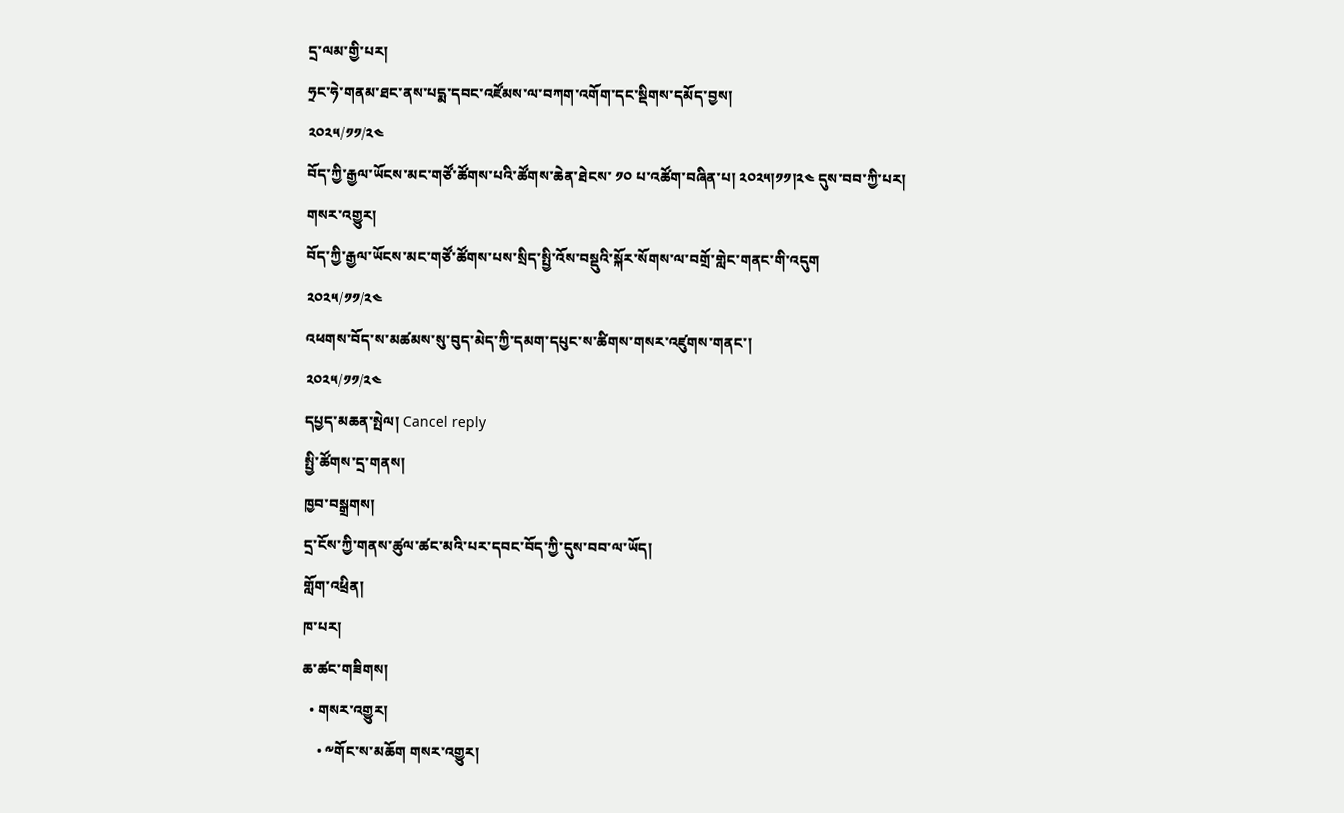དྲ་ལམ་གྱི་པར།
ཧྲང་ཧེ་གནམ་ཐང་ནས་པདྨ་དབང་འཛོམས་ལ་བཀག་འགོག་དང་སྡིགས་དམོད་བྱས།
༢༠༢༥/༡༡/༢༤
བོད་ཀྱི་རྒྱལ་ཡོངས་མང་གཙོ་ཚོགས་པའི་ཚོགས་ཆེན་ཐེངས་ ༡༠ པ་འཚོག་བཞིན་པ། ༢༠༢༥།༡༡།༢༤ དུས་བབ་ཀྱི་པར།
གསར་འགྱུར།
བོད་ཀྱི་རྒྱལ་ཡོངས་མང་གཙོ་ཚོགས་པས་སྲིད་སྤྱི་འོས་བསྡུའི་སྐོར་སོགས་ལ་བགྲོ་གླེང་གནང་གི་འདུག
༢༠༢༥/༡༡/༢༤
འཕགས་བོད་ས་མཚམས་སུ་བུད་མེད་ཀྱི་དམག་དཔུང་ས་ཚིགས་གསར་འཛུགས་གནང་།
༢༠༢༥/༡༡/༢༤
དཔྱད་མཆན་སྤེལ། Cancel reply
སྤྱི་ཚོགས་དྲ་གནས།
ཁྱབ་བསྒྲགས།
དྲ་ངོས་ཀྱི་གནས་ཚུལ་ཚང་མའི་པར་དབང་བོད་ཀྱི་དུས་བབ་ལ་ཡོད།
གློག་འཕྲིན།
ཁ་པར།
ཆ་ཚང་གཟིགས།
  • གསར་འགྱུར།
    • ༸གོང་ས་མཆོག གསར་འགྱུར།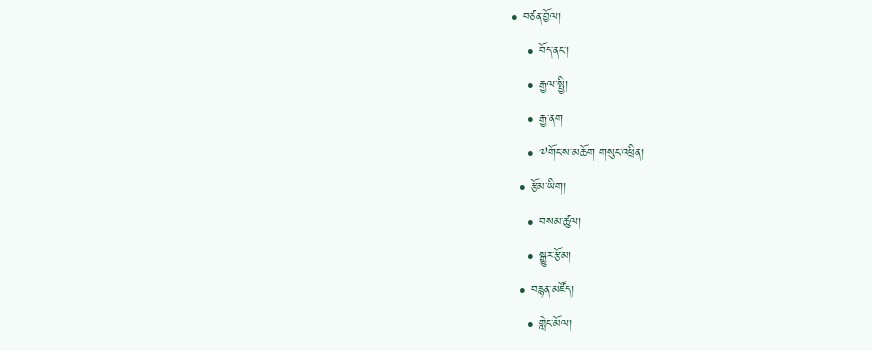• བཙན་བྱོལ།
    • བོད་ནང་།
    • རྒྱལ་སྤྱི།
    • རྒྱ་ནག
    • ༧གོང་ས་མཆོག གསུང་འཕྲིན།
  • རྩོམ་ཡིག།
    • བསམ་ཚུལ།
    • སྒྱུར་རྩོམ།
  • བརྙན་མཛོད།
    • གླེང་མོལ།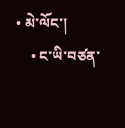• མེ་ལོང་།
    • ང་ཡི་བཙན་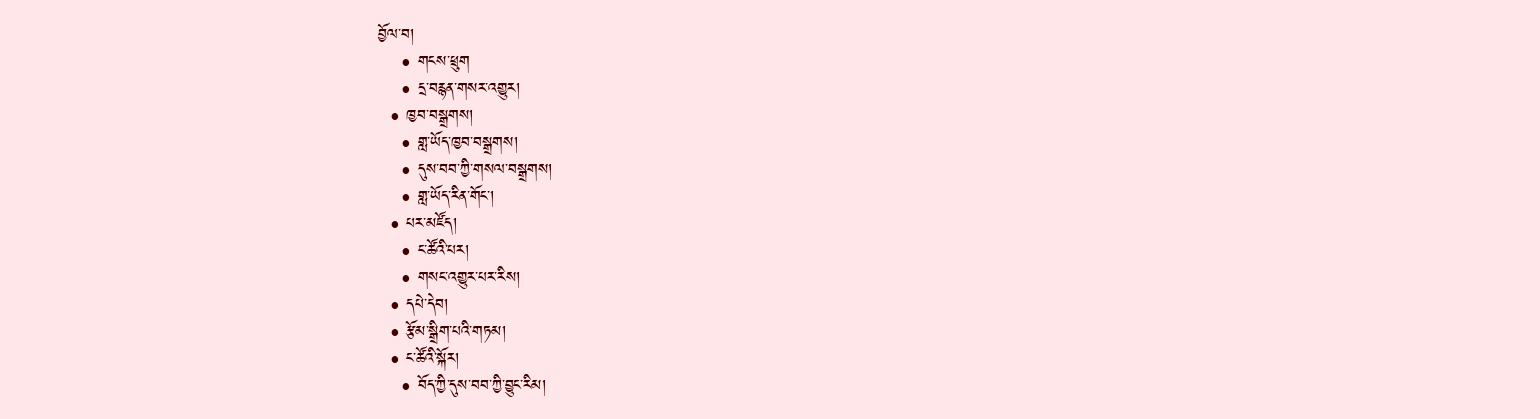བྱོལ་བ།
    • གངས་ཕྲུག
    • དྲ་བརྙན་གསར་འགྱུར།
  • ཁྱབ་བསྒྲགས།
    • གླ་ཡོད་ཁྱབ་བསྒྲགས།
    • དུས་བབ་ཀྱི་གསལ་བསྒྲགས།
    • གླ་ཡོད་རིན་གོང་།
  • པར་མཛོད།
    • ང་ཚོའི་པར།
    • གསང་འགྱུར་པར་རིས།
  • དཔེ་དེབ།
  • རྩོམ་སྒྲིག་པའི་གཏམ།
  • ང་ཚོའི་སྐོར།
    • བོད་ཀྱི་དུས་བབ་ཀྱི་བྱུང་རིམ།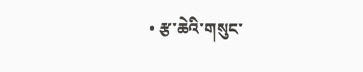• རྩ་ཆེའི་གསུང་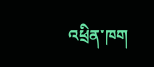འཕྲིན་ཁག